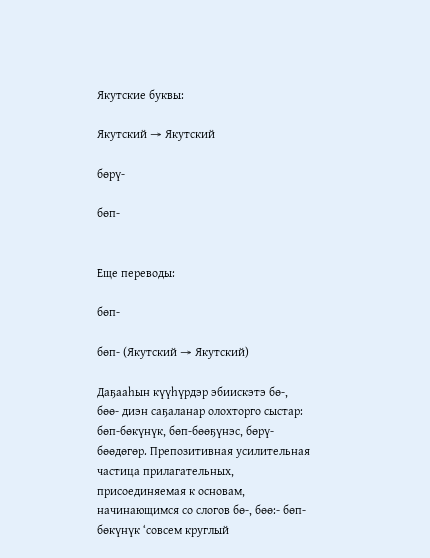Якутские буквы:

Якутский → Якутский

бөрү-

бөп-


Еще переводы:

бөп-

бөп- (Якутский → Якутский)

Даҕааһын күүһүрдэр эбиискэтэ бө-, бөө- диэн саҕаланар олохторго сыстар: бөп-бөкүнүк, бөп-бөөҕүнэс, бөрү-бөөдөгөр. Препозитивная усилительная частица прилагательных, присоединяемая к основам, начинающимся со слогов бө-, бөө:- бөп-бөкүнүк ‘совсем круглый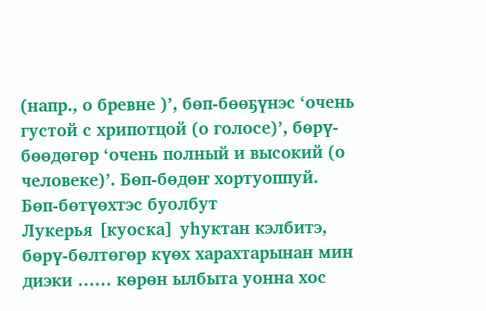(напр., о бревне )’, бөп-бөөҕүнэс ‘очень густой с хрипотцой (о голосе)’, бөрү-бөөдөгөр ‘очень полный и высокий (о человеке)’. Бөп-бөдөҥ хортуоппуй. Бөп-бөтүөхтэс буолбут
Лукерья [куоска] уһуктан кэлбитэ, бөрү-бөлтөгөр күөх харахтарынан мин диэки …… көрөн ылбыта уонна хос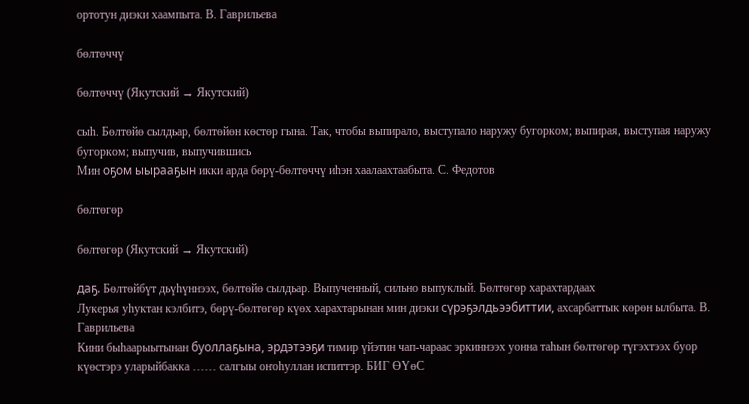ортотун диэки хаампыта. В. Гаврильева

бөлтөччү

бөлтөччү (Якутский → Якутский)

сыһ. Бөлтөйө сылдьар, бөлтөйөн көстөр гына. Так, чтобы выпирало, выступало наружу бугорком; выпирая, выступая наружу бугорком; выпучив, выпучившись
Мин оҕом ыырааҕын икки арда бөрү-бөлтөччү иһэн хаалаахтаабыта. С. Федотов

бөлтөгөр

бөлтөгөр (Якутский → Якутский)

даҕ. Бөлтөйбүт дьүһүннээх, бөлтөйө сылдьар. Выпученный, сильно выпуклый. Бөлтөгөр харахтардаах
Лукерья уһуктан кэлбитэ, бөрү-бөлтөгөр күөх харахтарынан мин диэки сүрэҕэлдьээбиттии, ахсарбаттык көрөн ылбыта. В. Гаврильева
Кини быһаарыытынан буоллаҕына, эрдэтээҕи тимир үйэтин чап-чараас эркиннээх уонна таһын бөлтөгөр түгэхтээх буор күөстэрэ уларыйбакка …… салгыы оҥоһуллан испиттэр. БИГ ӨҮөС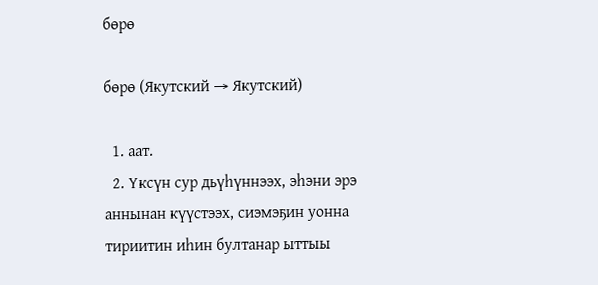бөрө

бөрө (Якутский → Якутский)

  1. аат.
  2. Үксүн сур дьүһүннээх, эһэни эрэ аннынан күүстээх, сиэмэҕин уонна тириитин иһин бултанар ыттыы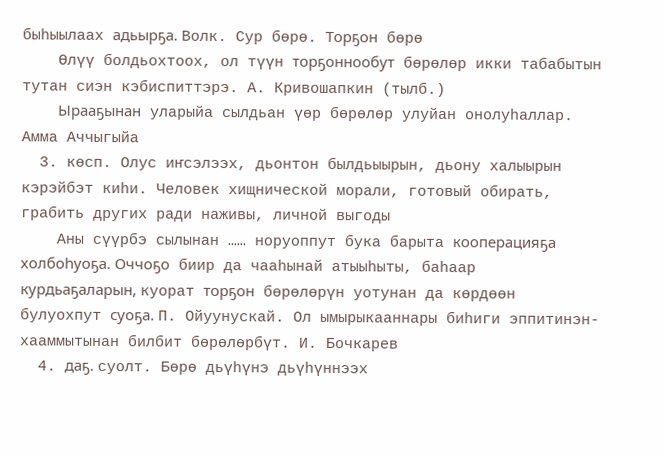быһыылаах адьырҕа. Волк. Сур бөрө. Торҕон бөрө
    Өлүү болдьохтоох, ол түүн торҕоннообут бөрөлөр икки табабытын тутан сиэн кэбиспиттэрэ. А. Кривошапкин (тылб.)
    Ырааҕынан уларыйа сылдьан үөр бөрөлөр улуйан онолуһаллар. Амма Аччыгыйа
  3. көсп. Олус иҥсэлээх, дьонтон былдьыырын, дьону халыырын кэрэйбэт киһи. Человек хищнической морали, готовый обирать, грабить других ради наживы, личной выгоды
    Аны сүүрбэ сылынан …… норуоппут бука барыта кооперацияҕа холбоһуоҕа. Оччоҕо биир да чааһынай атыыһыты, баһаар курдьаҕаларын, куорат торҕон бөрөлөрүн уотунан да көрдөөн булуохпут суоҕа. П. Ойуунускай. Ол ымырыкааннары биһиги эппитинэн-хааммытынан билбит бөрөлөрбүт. И. Бочкарев
  4. даҕ. суолт. Бөрө дьүһүнэ дьүһүннээх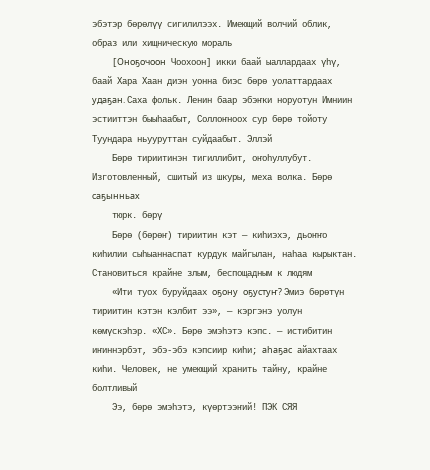эбэтэр бөрөлүү сигилилээх. Имеющий волчий облик, образ или хищническую мораль
    [Оноҕочоон Чоохоон] икки баай ыаллардаах үһү, баай Хара Хаан диэн уонна биэс бөрө уолаттардаах удаҕан. Саха фольк. Ленин баар эбэҥки норуотун Имниин эстииттэн быыһаабыт, Соллоҥноох сур бөрө тойоту Туундара ньууруттан суйдаабыт. Эллэй
    Бөрө тириитинэн тигиллибит, оҥоһуллубут. Изготовленный, сшитый из шкуры, меха волка. Бөрө саҕынньах
    тюрк. бөрү
    Бөрө (бөрөҥ) тириитин кэт — киһиэхэ, дьоҥҥо киһилии сыһыаннаспат курдук майгылан, наһаа кырыктан. Становиться крайне злым, беспощадным к людям
    «Ити туох буруйдаах оҕону оҕустуҥ? Эмиэ бөрөтүн тириитин кэтэн кэлбит ээ», — кэргэнэ уолун көмүскэһэр. «ХС». Бөрө эмэһэтэ кэпс. — истибитин иҥиннэрбэт, эбэ-эбэ кэпсиир киһи; аһаҕас айахтаах киһи. Человек, не умеющий хранить тайну, крайне болтливый
    Ээ, бөрө эмэһэтэ, күөртээҥий! ПЭК СЯЯ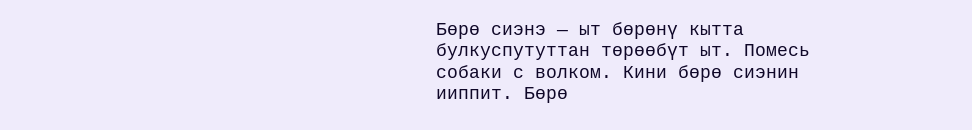Бөрө сиэнэ — ыт бөрөнү кытта булкуспутуттан төрөөбүт ыт. Помесь собаки с волком. Кини бөрө сиэнин ииппит. Бөрө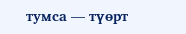тумса — түөрт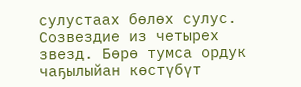сулустаах бөлөх сулус. Созвездие из четырех звезд. Бөрө тумса ордук чаҕылыйан көстүбүт